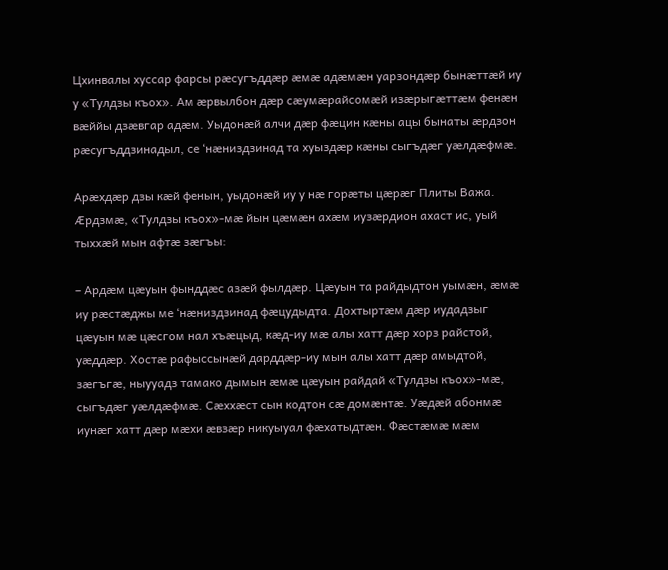Цхинвалы хуссар фарсы рæсугъддæр æмæ адæмæн уарзондæр бынæттæй иу у «Тулдзы къох». Ам æрвылбон дæр сæумæрайсомæй изæрыгæттæм фенæн вæййы дзæвгар адæм. Уыдонæй алчи дæр фæцин кæны ацы бынаты æрдзон рæсугъддзинадыл, се ‘нæниздзинад та хуыздæр кæны сыгъдæг уæлдæфмæ.

Арæхдæр дзы кæй фенын, уыдонæй иу у нæ горæты цæрæг Плиты Важа. Æрдзмæ, «Тулдзы къох»-мæ йын цæмæн ахæм иузæрдион ахаст ис, уый тыххæй мын афтæ зæгъы:

– Ардæм цæуын фынддæс азæй фылдæр. Цæуын та райдыдтон уымæн, æмæ иу рæстæджы ме ‘нæниздзинад фæцудыдта. Дохтыртæм дæр иудадзыг цæуын мæ цæсгом нал хъæцыд, кæд-иу мæ алы хатт дæр хорз райстой, уæддæр. Хостæ рафыссынæй дарддæр-иу мын алы хатт дæр амыдтой, зæгъгæ, ныууадз тамако дымын æмæ цæуын райдай «Тулдзы къох»-мæ, сыгъдæг уæлдæфмæ. Сæххæст сын кодтон сæ домæнтæ. Уæдæй абонмæ иунæг хатт дæр мæхи æвзæр никуыуал фæхатыдтæн. Фæстæмæ мæм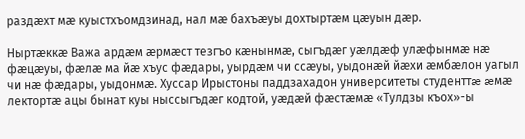раздæхт мæ куыстхъомдзинад, нал мæ бахъæуы дохтыртæм цæуын дæр.

Ныртæккæ Важа ардæм æрмæст тезгъо кæнынмæ, сыгъдæг уæлдæф улæфынмæ нæ фæцæуы, фæлæ ма йæ хъус фæдары, уырдæм чи ссæуы, уыдонæй йæхи æмбæлон уагыл чи нæ фæдары, уыдонмæ. Хуссар Ирыстоны паддзахадон университеты студенттæ æмæ лектортæ ацы бынат куы ныссыгъдæг кодтой, уæдæй фæстæмæ «Тулдзы къох»-ы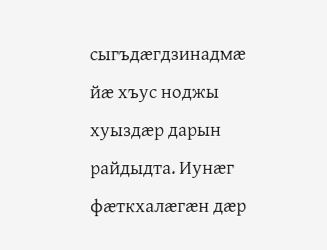сыгъдæгдзинадмæ йæ хъус ноджы хуыздæр дарын райдыдта. Иунæг фæткхалæгæн дæр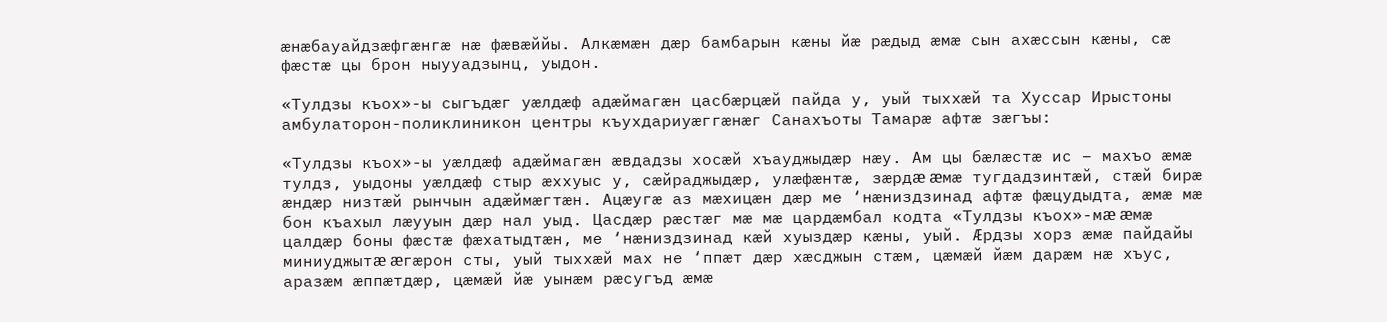æнæбауайдзæфгæнгæ нæ фæвæййы. Алкæмæн дæр бамбарын кæны йæ рæдыд æмæ сын ахæссын кæны, сæ фæстæ цы брон ныууадзынц, уыдон.

«Тулдзы къох»-ы сыгъдæг уæлдæф адæймагæн цасбæрцæй пайда у, уый тыххæй та Хуссар Ирыстоны амбулаторон-поликлиникон центры къухдариуæггæнæг Санахъоты Тамарæ афтæ зæгъы:

«Тулдзы къох»-ы уæлдæф адæймагæн æвдадзы хосæй хъауджыдæр нæу. Ам цы бæлæстæ ис – махъо æмæ тулдз, уыдоны уæлдæф стыр æххуыс у, сæйраджыдæр, улæфæнтæ, зæрдæ æмæ тугдадзинтæй, стæй бирæ æндæр низтæй рынчын адæймæгтæн. Ацæугæ аз мæхицæн дæр ме ‘нæниздзинад афтæ фæцудыдта, æмæ мæ бон къахыл лæууын дæр нал уыд. Цасдæр рæстæг мæ мæ цардæмбал кодта «Тулдзы къох»-мæ æмæ цалдæр боны фæстæ фæхатыдтæн, ме ‘нæниздзинад кæй хуыздæр кæны, уый. Æрдзы хорз æмæ пайдайы миниуджытæ æгæрон сты, уый тыххæй мах не ‘ппæт дæр хæсджын стæм, цæмæй йæм дарæм нæ хъус, аразæм æппæтдæр, цæмæй йæ уынæм рæсугъд æмæ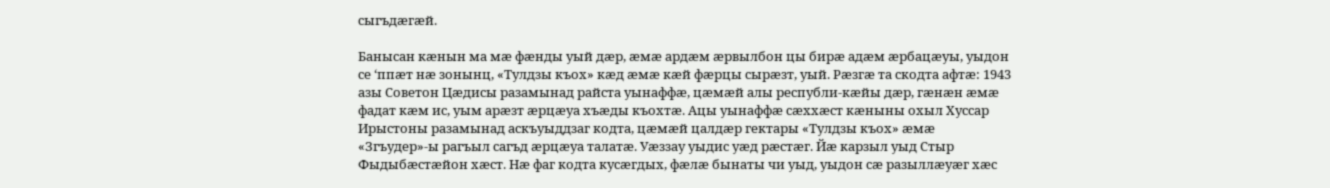сыгъдæгæй.

Банысан кæнын ма мæ фæнды уый дæр, æмæ ардæм æрвылбон цы бирæ адæм æрбацæуы, уыдон се ‘ппæт нæ зонынц, «Тулдзы къох» кæд æмæ кæй фæрцы сырæзт, уый. Рæзгæ та скодта афтæ: 1943 азы Советон Цæдисы разамынад райста уынаффæ, цæмæй алы республи-кæйы дæр, гæнæн æмæ фадат кæм ис, уым арæзт æрцæуа хъæды къохтæ. Ацы уынаффæ сæххæст кæныны охыл Хуссар Ирыстоны разамынад аскъуыддзаг кодта, цæмæй цалдæр гектары «Тулдзы къох» æмæ «Згъудер»-ы рагъыл сагъд æрцæуа талатæ. Уæззау уыдис уæд рæстæг. Йæ карзыл уыд Стыр Фыдыбæстæйон хæст. Нæ фаг кодта кусæгдых, фæлæ бынаты чи уыд, уыдон сæ разыллæуæг хæс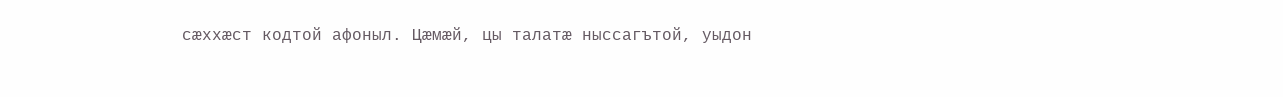сæххæст кодтой афоныл. Цæмæй, цы талатæ ныссагътой, уыдон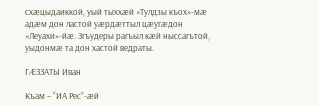схæцыдаиккой, уый тыххæй «Тулдзы къох»-мæ адæм дон ластой уæрдæттыл цæугæдон «Леуахи»-йæ. Згъудеры рагъыл кæй ныссагътой, уыдонмæ та дон хастой ведраты.

ГÆЗЗАТЫ Иван

Къам – “ИА Рес”-æй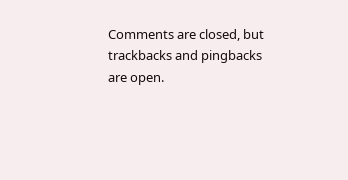Comments are closed, but trackbacks and pingbacks are open.